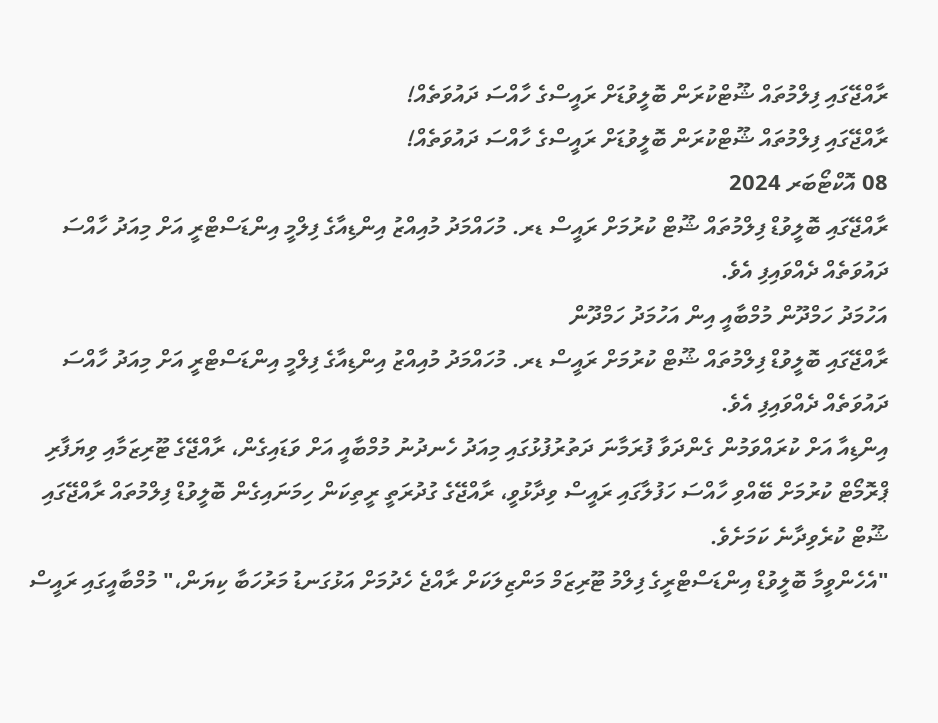ރާއްޖޭގައި ފިލްމުތައް ޝޫޓްކުރަން ބޮލީވުޑަށް ރައީސްގެ ހާއްސަ ދައުވަތެއް!
ރާއްޖޭގައި ފިލްމުތައް ޝޫޓްކުރަން ބޮލީވުޑަށް ރައީސްގެ ހާއްސަ ދައުވަތެއް!
08 އޮކްޓޯބަރ 2024
ރާއްޖޭގައި ބޮލީވުޑް ފިލްމުތައް ޝޫޓް ކުރުމަށް ރައީސް ޑރ. މުހައްމަދު މުއިއްޒު އިންޑިއާގެ ފިލްމީ އިންޑަސްޓްރީ އަށް މިއަދު ހާއްސަ ދައުވަތެއް ދެއްވައިފި އެވެ.
އަހުމަދު ހަމްދޫން މުމްބާއީ އިން އަހުމަދު ހަމްދޫން
ރާއްޖޭގައި ބޮލީވުޑް ފިލްމުތައް ޝޫޓް ކުރުމަށް ރައީސް ޑރ. މުހައްމަދު މުއިއްޒު އިންޑިއާގެ ފިލްމީ އިންޑަސްޓްރީ އަށް މިއަދު ހާއްސަ ދައުވަތެއް ދެއްވައިފި އެވެ.
އިންޑިއާ އަށް ކުރައްވަމުން ގެންދަވާ ފުރަމާނަ ދަތުރުފުޅުގައި މިއަދު ހެނދުނު މުމްބާއީ އަށް ވަޑައިގެން، ރާއްޖޭގެ ޓޫރިޒަމާއި ވިޔަފާރި ޕްރޮމޯޓް ކުރުމަށް ބޭއްވި ހާއްސަ ހަފުލާގައި ރައީސް ވިދާޅުވީ، ރާއްޖޭގެ ގުދުރަތީ ރީތިކަން ހިމަނައިގެން ބޮލީވުޑް ފިލްމުތައް ރާއްޖޭގައި ޝޫޓް ކުރެވިދާނެ ކަމަށެވެ.
"އެހެންވީމާ ބޮލީވުޑް އިންޑަސްޓްރީގެ ފިލްމު ޓޫރިޒަމް މަންޒިލަކަށް ރާއްޖެ ހެދުމަށް އަޅުގަނޑު މަރުހަބާ ކިޔަން،" މުމްބާއީގައި ރައީސް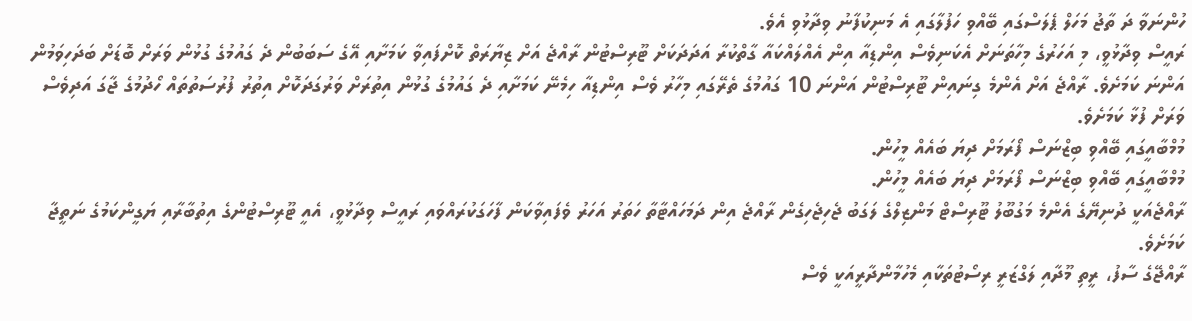ހުންނަވާ ދަ ތާޖު މަހަލް ޕެލަސްގައި ބޭއްވި ހަފުލާގައި އެ މަނިކުފާނު ވިދާޅުވި އެވެ.
ރައީސް ވިދާޅުވީ، މި އަހަރުގެ މިހާތަނަށް އެކަނިވެސް އިންޑިއާ އިން އެއްލައްކައާ ގާތްކުރާ އަދަދަކަށް ޓޫރިސްޓުން ރާއްޖެ އަށް ޒިޔާރަތް ކޮށްފައިވާ ކަމަށާއި އޭގެ ސަބަބުން ދެ ގައުމުގެ ގުޅުން ވަރަށް ބޮޑަށް ބަދަހިވަމުން އަންނަ ކަމަށެވެ. ރާއްޖެ އަށް އެންމެ ގިނައިން ޓޫރިސްޓުން އަންނަ 10 ގައުމުގެ ތެރޭގައި މިހާރު ވެސް އިންޑިއާ ހިމެނޭ ކަމަށާއި ދެ ގައުމުގެ ގުޅުން އިތުރަށް ވަރުގަދަކޮށް އިތުރު ފުރުސަތުތައް ހޯދުމުގެ ޖާގަ އަދިވެސް ވަރަށް ފުޅާ ކަމަށެވެ.
މުމްބާއީގައި ބޭއްވި ބިޒްނަސް ފޯރަމަށް ދިޔަ ބައެއް މީހުން.
މުމްބާއީގައި ބޭއްވި ބިޒްނަސް ފޯރަމަށް ދިޔަ ބައެއް މީހުން.
ރާއްޖެއަކީ ދުނިޔޭގެ އެންމެ މަގުބޫލު ޓޫރިސްޓް މަންޒިލްގެ ލަގަބު ޖެހިޖެހިގެން ރާއްޖެ އިން ދަމަހައްޓާތާ ހަތަރު އަހަރު ވެފައިވާކަން ފާހަގަކުރައްވައި ރައީސް ވިދާޅުވީ، އެއީ ޓޫރިސްޓުންގެ އިތުބާރާއި ޔަގީންކަމުގެ ނަތީޖާ ކަމަށެވެ.
ރާއްޖޭގެ ސާފު، ރީތި މޫދާއި ލަގްޒަރީ ރިސޯޓުތަކާއި މެހުމާންދާރީއަކީ ވެސް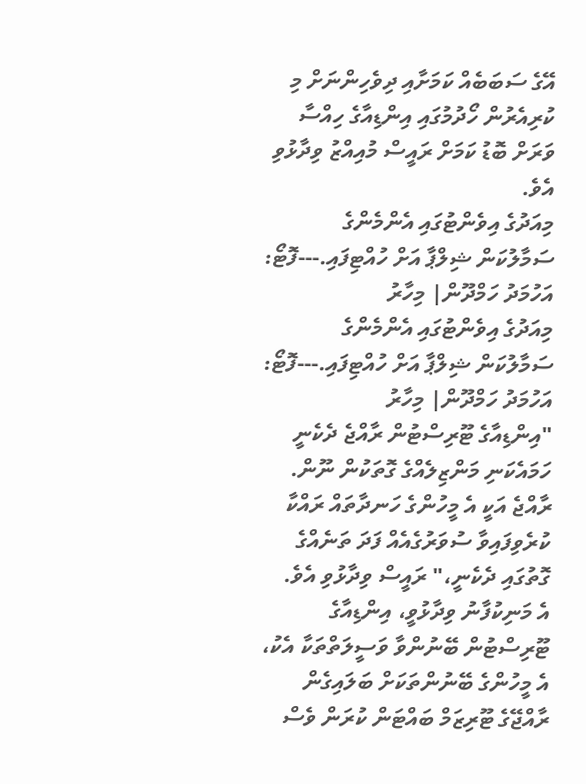އޭގެ ސަބަބެއް ކަމަށާއި ދިވެހިންނަށް މި ކުރިއެރުން ހޯދުމުގައި އިންޑިއާގެ ހިއްސާ ވަރަށް ބޮޑު ކަމަށް ރައީސް މުއިއްޒު ވިދާޅުވި އެވެ.
މިއަދުގެ އިވެންޓުގައި އެންމެންގެ ސަމާލުކަން ޝިލްޕާ އަށް ހުއްޓިފައި.---ފޮޓޯ: އަހުމަދު ހަމްދޫން| މިހާރު
މިއަދުގެ އިވެންޓުގައި އެންމެންގެ ސަމާލުކަން ޝިލްޕާ އަށް ހުއްޓިފައި.---ފޮޓޯ: އަހުމަދު ހަމްދޫން| މިހާރު
"އިންޑިއާގެ ޓޫރިސްޓުން ރާއްޖެ ދެކެނީ ހަމައެކަނި މަންޒިލެއްގެ ގޮތަކުން ނޫން. ރާއްޖެ އަކީ އެ މީހުންގެ ހަނދާތައް ރައްކާ ކުރެވިފައިވާ ސުވަރުގެއެއް ފަދަ ތަނެއްގެ ގޮތުގައި ދެކެނީ،" ރައީސް ވިދާޅުވި އެވެ.
އެ މަނިކުފާނު ވިދާޅުވީ، އިންޑިއާގެ ޓޫރިސްޓުން ބޭނުންވާ ވަސީލަތްތަކާ އެކު، އެ މީހުންގެ ބޭނުންތަކަށް ބަލައިގެން ރާއްޖޭގެ ޓޫރިޒަމް ބައްޓަން ކުރަން ވެސް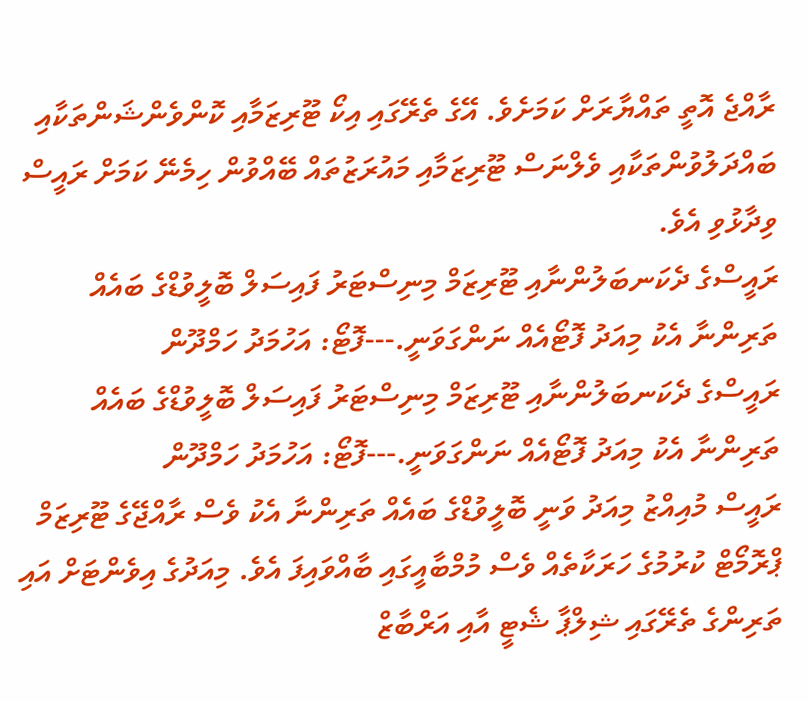ރާއްޖެ އޮތީ ތައްޔާރަށް ކަމަށެވެ. އޭގެ ތެރޭގައި އިކޯ ޓޫރިޒަމާއި ކޮންވެންޝަންތަކާއި ބައްދަލުވުންތަކާއި ވެލްނަސް ޓޫރިޒަމާއި މައުރަޒުތައް ބޭއްވުން ހިމެނޭ ކަމަށް ރައީސް ވިދާޅުވި އެވެ.
ރައީސްގެ ދެކަނބަލުންނާއި ޓޫރިޒަމް މިނިސްޓަރު ފައިސަލް ބޮލީވުޑްގެ ބައެއް ތަރިންނާ އެކު މިއަދު ފޮޓޯއެއް ނަންގަވަނީ.---ފޮޓޯ: އަހުމަދު ހަމްދޫން
ރައީސްގެ ދެކަނބަލުންނާއި ޓޫރިޒަމް މިނިސްޓަރު ފައިސަލް ބޮލީވުޑްގެ ބައެއް ތަރިންނާ އެކު މިއަދު ފޮޓޯއެއް ނަންގަވަނީ.---ފޮޓޯ: އަހުމަދު ހަމްދޫން
ރައީސް މުއިއްޒު މިއަދު ވަނީ ބޮލީވުޑްގެ ބައެއް ތަރިންނާ އެކު ވެސް ރާއްޖޭގެ ޓޫރިޒަމް ޕްރޮމޯޓް ކުރުމުގެ ހަރަކާތެއް ވެސް މުމްބާއީގައި ބާއްވައިފަ އެވެ. މިއަދުގެ އިވެންޓަށް އައި ތަރިންގެ ތެރޭގައި ޝިލްޕާ ޝެޓީ އާއި އަރްބާޒް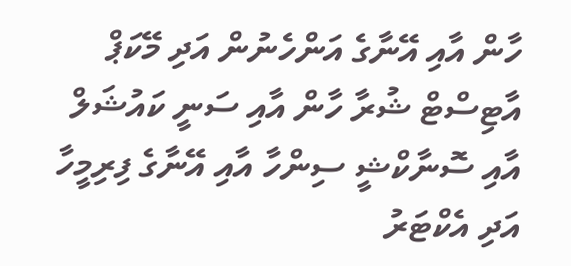ހާން އާއި އޭނާގެ އަންހެނުން އަދި މޭކަޕް އާޓިސްޓް ޝުރާ ހާން އާއި ސަނީ ކައުޝަލް އާއި ސޮނާކްޝީ ސިންހާ އާއި އޭނާގެ ފިރިމީހާ އަދި އެކްޓަރު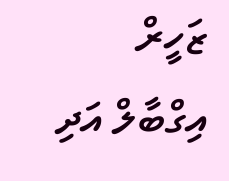ޒަހީރް އިގްބާލް އަދި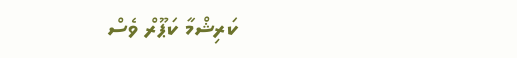ކަރިޝްމާ ކަޕޫރް ވެސް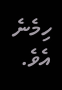ހިމެނެ އެވެ.